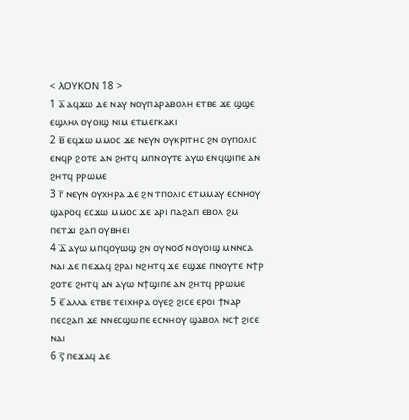< ⲖⲞⲨⲔⲞⲚ 18 >
1 ⲁ̅ ⲁϥϫⲱ ⲇⲉ ⲛⲁⲩ ⲛⲟⲩⲡⲁⲣⲁⲃⲟⲗⲏ ⲉⲧⲃⲉ ϫⲉ ϣϣⲉ ⲉϣⲗⲏⲗ ⲟⲩⲟⲓϣ ⲛⲓⲙ ⲉⲧⲙⲉⲅⲕⲁⲕⲓ
2 ⲃ̅ ⲉϥϫⲱ ⲙⲙⲟⲥ ϫⲉ ⲛⲉⲩⲛ ⲟⲩⲕⲣⲓⲧⲏⲥ ϩⲛ ⲟⲩⲡⲟⲗⲓⲥ ⲉⲛϥⲣ ϩⲟⲧⲉ ⲁⲛ ϩⲏⲧϥ ⲙⲡⲛⲟⲩⲧⲉ ⲁⲩⲱ ⲉⲛϥϣⲓⲡⲉ ⲁⲛ ϩⲏⲧϥ ⲣⲣⲱⲙⲉ
3 ⲅ̅ ⲛⲉⲩⲛ ⲟⲩⲭⲏⲣⲁ ⲇⲉ ϩⲛ ⲧⲡⲟⲗⲓⲥ ⲉⲧⲙⲙⲁⲩ ⲉⲥⲛⲏⲟⲩ ϣⲁⲣⲟϥ ⲉⲥϫⲱ ⲙⲙⲟⲥ ϫⲉ ⲁⲣⲓ ⲡⲁϩⲁⲡ ⲉⲃⲟⲗ ϩⲙ ⲡⲉⲧϫⲓ ϩⲁⲡ ⲟⲩⲃⲏⲉⲓ
4 ⲇ̅ ⲁⲩⲱ ⲙⲡϥⲟⲩⲱϣ ϩⲛ ⲟⲩⲛⲟϭ ⲛⲟⲩⲟⲓϣ ⲙⲛⲛⲥⲁ ⲛⲁⲓ ⲇⲉ ⲡⲉϫⲁϥ ϩⲣⲁⲓ ⲛϩⲏⲧϥ ϫⲉ ⲉϣϫⲉ ⲡⲛⲟⲩⲧⲉ ⲛϯⲣ ϩⲟⲧⲉ ϩⲏⲧϥ ⲁⲛ ⲁⲩⲱ ⲛϯϣⲓⲡⲉ ⲁⲛ ϩⲏⲧϥ ⲣⲣⲱⲙⲉ
5 ⲉ̅ ⲁⲗⲗⲁ ⲉⲧⲃⲉ ⲧⲉⲓⲭⲏⲣⲁ ⲟⲩⲉϩ ϩⲓⲥⲉ ⲉⲣⲟⲓ ϯⲛⲁⲣ ⲡⲉⲥϩⲁⲡ ϫⲉ ⲛⲛⲉⲥϣⲱⲡⲉ ⲉⲥⲛⲏⲟⲩ ϣⲁⲃⲟⲗ ⲛⲥϯ ϩⲓⲥⲉ ⲛⲁⲓ
6 ⲋ̅ ⲡⲉϫⲁϥ ⲇⲉ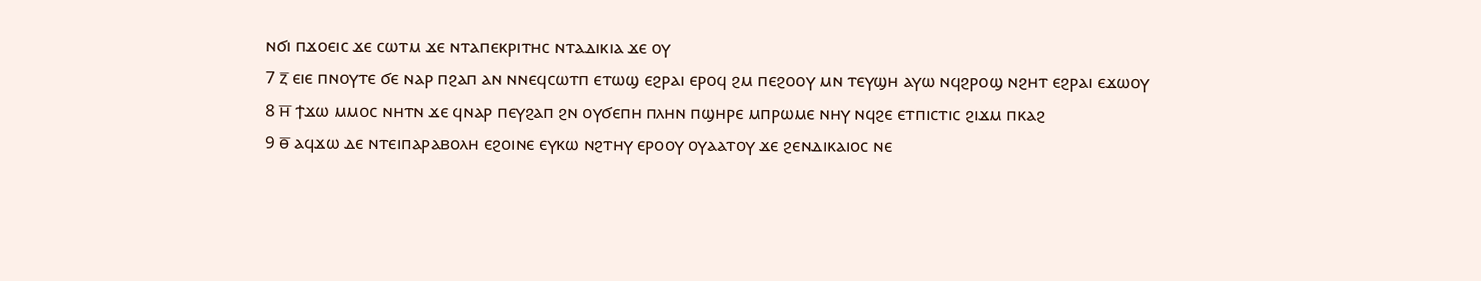ⲛϭⲓ ⲡϫⲟⲉⲓⲥ ϫⲉ ⲥⲱⲧⲙ ϫⲉ ⲛⲧⲁⲡⲉⲕⲣⲓⲧⲏⲥ ⲛⲧⲁⲇⲓⲕⲓⲁ ϫⲉ ⲟⲩ
7 ⲍ̅ ⲉⲓⲉ ⲡⲛⲟⲩⲧⲉ ϭⲉ ⲛⲁⲣ ⲡϩⲁⲡ ⲁⲛ ⲛⲛⲉϥⲥⲱⲧⲡ ⲉⲧⲱϣ ⲉϩⲣⲁⲓ ⲉⲣⲟϥ ϩⲙ ⲡⲉϩⲟⲟⲩ ⲙⲛ ⲧⲉⲩϣⲏ ⲁⲩⲱ ⲛϥϩⲣⲟϣ ⲛϩⲏⲧ ⲉϩⲣⲁⲓ ⲉϫⲱⲟⲩ
8 ⲏ̅ ϯϫⲱ ⲙⲙⲟⲥ ⲛⲏⲧⲛ ϫⲉ ϥⲛⲁⲣ ⲡⲉⲩϩⲁⲡ ϩⲛ ⲟⲩϭⲉⲡⲏ ⲡⲗⲏⲛ ⲡϣⲏⲣⲉ ⲙⲡⲣⲱⲙⲉ ⲛⲏⲩ ⲛϥϩⲉ ⲉⲧⲡⲓⲥⲧⲓⲥ ϩⲓϫⲙ ⲡⲕⲁϩ
9 ⲑ̅ ⲁϥϫⲱ ⲇⲉ ⲛⲧⲉⲓⲡⲁⲣⲁⲃⲟⲗⲏ ⲉϩⲟⲓⲛⲉ ⲉⲩⲕⲱ ⲛϩⲧⲏⲩ ⲉⲣⲟⲟⲩ ⲟⲩⲁⲁⲧⲟⲩ ϫⲉ ϩⲉⲛⲇⲓⲕⲁⲓⲟⲥ ⲛⲉ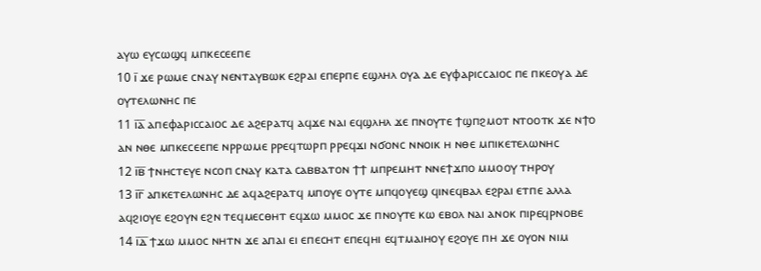ⲁⲩⲱ ⲉⲩⲥⲱϣϥ ⲙⲡⲕⲉⲥⲉⲉⲡⲉ
10 ⲓ̅ ϫⲉ ⲣⲱⲙⲉ ⲥⲛⲁⲩ ⲛⲉⲛⲧⲁⲩⲃⲱⲕ ⲉϩⲣⲁⲓ ⲉⲡⲉⲣⲡⲉ ⲉϣⲗⲏⲗ ⲟⲩⲁ ⲇⲉ ⲉⲩⲫⲁⲣⲓⲥⲥⲁⲓⲟⲥ ⲡⲉ ⲡⲕⲉⲟⲩⲁ ⲇⲉ ⲟⲩⲧⲉⲗⲱⲛⲏⲥ ⲡⲉ
11 ⲓ̅ⲁ̅ ⲁⲡⲉⲫⲁⲣⲓⲥⲥⲁⲓⲟⲥ ⲇⲉ ⲁϩⲉⲣⲁⲧϥ ⲁϥϫⲉ ⲛⲁⲓ ⲉϥϣⲗⲏⲗ ϫⲉ ⲡⲛⲟⲩⲧⲉ ϯϣⲡϩⲙⲟⲧ ⲛⲧⲟⲟⲧⲕ ϫⲉ ⲛϯⲟ ⲁⲛ ⲛⲑⲉ ⲙⲡⲕⲉⲥⲉⲉⲡⲉ ⲛⲣⲣⲱⲙⲉ ⲣⲣⲉϥⲧⲱⲣⲡ ⲣⲣⲉϥϫⲓ ⲛϭⲟⲛⲥ ⲛⲛⲟⲓⲕ ⲏ ⲛⲑⲉ ⲙⲡⲓⲕⲉⲧⲉⲗⲱⲛⲏⲥ
12 ⲓ̅ⲃ̅ ϯⲛⲏⲥⲧⲉⲩⲉ ⲛⲥⲟⲡ ⲥⲛⲁⲩ ⲕⲁⲧⲁ ⲥⲁⲃⲃⲁⲧⲟⲛ ϯϯ ⲙⲡⲣⲉⲙⲏⲧ ⲛⲛⲉϯϫⲡⲟ ⲙⲙⲟⲟⲩ ⲧⲏⲣⲟⲩ
13 ⲓ̅ⲅ̅ ⲁⲡⲕⲉⲧⲉⲗⲱⲛⲏⲥ ⲇⲉ ⲁϥⲁϩⲉⲣⲁⲧϥ ⲙⲡⲟⲩⲉ ⲟⲩⲧⲉ ⲙⲡϥⲟⲩⲉϣ ϥⲓⲛⲉϥⲃⲁⲗ ⲉϩⲣⲁⲓ ⲉⲧⲡⲉ ⲁⲗⲗⲁ ⲁϥϩⲓⲟⲩⲉ ⲉϩⲟⲩⲛ ⲉϩⲛ ⲧⲉϥⲙⲉⲥⲑⲏⲧ ⲉϥϫⲱ ⲙⲙⲟⲥ ϫⲉ ⲡⲛⲟⲩⲧⲉ ⲕⲱ ⲉⲃⲟⲗ ⲛⲁⲓ ⲁⲛⲟⲕ ⲡⲓⲣⲉϥⲣⲛⲟⲃⲉ
14 ⲓ̅ⲇ̅ ϯϫⲱ ⲙⲙⲟⲥ ⲛⲏⲧⲛ ϫⲉ ⲁⲡⲁⲓ ⲉⲓ ⲉⲡⲉⲥⲏⲧ ⲉⲡⲉϥⲏⲓ ⲉϥⲧⲙⲁⲓⲏⲟⲩ ⲉϩⲟⲩⲉ ⲡⲏ ϫⲉ ⲟⲩⲟⲛ ⲛⲓⲙ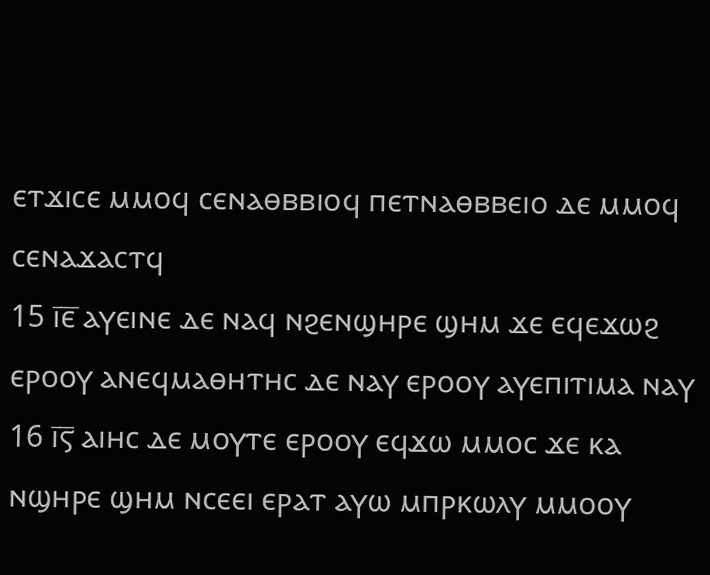ⲉⲧϫⲓⲥⲉ ⲙⲙⲟϥ ⲥⲉⲛⲁⲑⲃⲃⲓⲟϥ ⲡⲉⲧⲛⲁⲑⲃⲃⲉⲓⲟ ⲇⲉ ⲙⲙⲟϥ ⲥⲉⲛⲁϫⲁⲥⲧϥ
15 ⲓ̅ⲉ̅ ⲁⲩⲉⲓⲛⲉ ⲇⲉ ⲛⲁϥ ⲛϩⲉⲛϣⲏⲣⲉ ϣⲏⲙ ϫⲉ ⲉϥⲉϫⲱϩ ⲉⲣⲟⲟⲩ ⲁⲛⲉϥⲙⲁⲑⲏⲧⲏⲥ ⲇⲉ ⲛⲁⲩ ⲉⲣⲟⲟⲩ ⲁⲩⲉⲡⲓⲧⲓⲙⲁ ⲛⲁⲩ
16 ⲓ̅ⲋ̅ ⲁⲓⲏⲥ ⲇⲉ ⲙⲟⲩⲧⲉ ⲉⲣⲟⲟⲩ ⲉϥϫⲱ ⲙⲙⲟⲥ ϫⲉ ⲕⲁ ⲛϣⲏⲣⲉ ϣⲏⲙ ⲛⲥⲉⲉⲓ ⲉⲣⲁⲧ ⲁⲩⲱ ⲙⲡⲣⲕⲱⲗⲩ ⲙⲙⲟⲟⲩ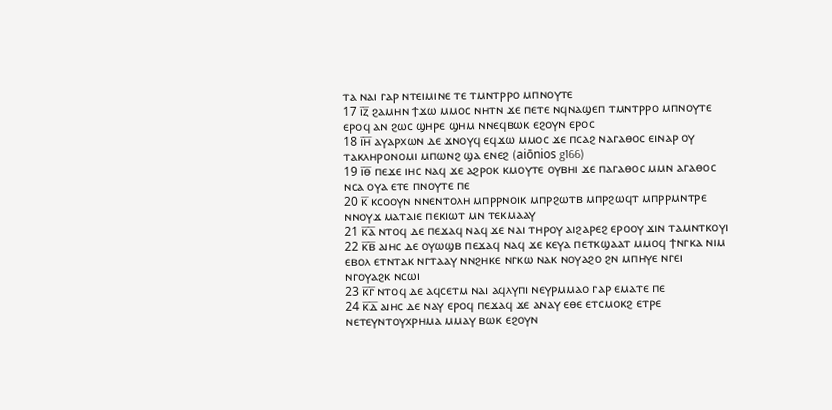ⲧⲁ ⲛⲁⲓ ⲅⲁⲣ ⲛⲧⲉⲓⲙⲓⲛⲉ ⲧⲉ ⲧⲙⲛⲧⲣⲣⲟ ⲙⲡⲛⲟⲩⲧⲉ
17 ⲓ̅ⲍ̅ ϩⲁⲙⲏⲛ ϯϫⲱ ⲙⲙⲟⲥ ⲛⲏⲧⲛ ϫⲉ ⲡⲉⲧⲉ ⲛϥⲛⲁϣⲉⲡ ⲧⲙⲛⲧⲣⲣⲟ ⲙⲡⲛⲟⲩⲧⲉ ⲉⲣⲟϥ ⲁⲛ ϩⲱⲥ ϣⲏⲣⲉ ϣⲏⲙ ⲛⲛⲉϥⲃⲱⲕ ⲉϩⲟⲩⲛ ⲉⲣⲟⲥ
18 ⲓ̅ⲏ̅ ⲁⲩⲁⲣⲭⲱⲛ ⲇⲉ ϫⲛⲟⲩϥ ⲉϥϫⲱ ⲙⲙⲟⲥ ϫⲉ ⲡⲥⲁϩ ⲛⲁⲅⲁⲑⲟⲥ ⲉⲓⲛⲁⲣ ⲟⲩ ⲧⲁⲕⲗⲏⲣⲟⲛⲟⲙⲓ ⲙⲡⲱⲛϩ ϣⲁ ⲉⲛⲉϩ (aiōnios g166)
19 ⲓ̅ⲑ̅ ⲡⲉϫⲉ ⲓⲏⲥ ⲛⲁϥ ϫⲉ ⲁϩⲣⲟⲕ ⲕⲙⲟⲩⲧⲉ ⲟⲩⲃⲏⲓ ϫⲉ ⲡⲁⲅⲁⲑⲟⲥ ⲙⲙⲛ ⲁⲅⲁⲑⲟⲥ ⲛⲥⲁ ⲟⲩⲁ ⲉⲧⲉ ⲡⲛⲟⲩⲧⲉ ⲡⲉ
20 ⲕ̅ ⲕⲥⲟⲟⲩⲛ ⲛⲛⲉⲛⲧⲟⲗⲏ ⲙⲡⲣⲣⲛⲟⲓⲕ ⲙⲡⲣϩⲱⲧⲃ ⲙⲡⲣϩⲱϥⲧ ⲙⲡⲣⲣⲙⲛⲧⲣⲉ ⲛⲛⲟⲩϫ ⲙⲁⲧⲁⲓⲉ ⲡⲉⲕⲓⲱⲧ ⲙⲛ ⲧⲉⲕⲙⲁⲁⲩ
21 ⲕ̅ⲁ̅ ⲛⲧⲟϥ ⲇⲉ ⲡⲉϫⲁϥ ⲛⲁϥ ϫⲉ ⲛⲁⲓ ⲧⲏⲣⲟⲩ ⲁⲓϩⲁⲣⲉϩ ⲉⲣⲟⲟⲩ ϫⲓⲛ ⲧⲁⲙⲛⲧⲕⲟⲩⲓ
22 ⲕ̅ⲃ̅ ⲁⲓⲏⲥ ⲇⲉ ⲟⲩⲱϣⲃ ⲡⲉϫⲁϥ ⲛⲁϥ ϫⲉ ⲕⲉⲩⲁ ⲡⲉⲧⲕϣⲁⲁⲧ ⲙⲙⲟϥ ϯⲛⲅⲕⲁ ⲛⲓⲙ ⲉⲃⲟⲗ ⲉⲧⲛⲧⲁⲕ ⲛⲅⲧⲁⲁⲩ ⲛⲛϩⲏⲕⲉ ⲛⲅⲕⲱ ⲛⲁⲕ ⲛⲟⲩⲁϩⲟ ϩⲛ ⲙⲡⲏⲩⲉ ⲛⲅⲉⲓ ⲛⲅⲟⲩⲁϩⲕ ⲛⲥⲱⲓ
23 ⲕ̅ⲅ̅ ⲛⲧⲟϥ ⲇⲉ ⲁϥⲥⲉⲧⲙ ⲛⲁⲓ ⲁϥⲗⲩⲡⲓ ⲛⲉⲩⲣⲙⲙⲁⲟ ⲅⲁⲣ ⲉⲙⲁⲧⲉ ⲡⲉ
24 ⲕ̅ⲇ̅ ⲁⲓⲏⲥ ⲇⲉ ⲛⲁⲩ ⲉⲣⲟϥ ⲡⲉϫⲁϥ ϫⲉ ⲁⲛⲁⲩ ⲉⲑⲉ ⲉⲧⲥⲙⲟⲕϩ ⲉⲧⲣⲉ ⲛⲉⲧⲉⲩⲛⲧⲟⲩⲭⲣⲏⲙⲁ ⲙⲙⲁⲩ ⲃⲱⲕ ⲉϩⲟⲩⲛ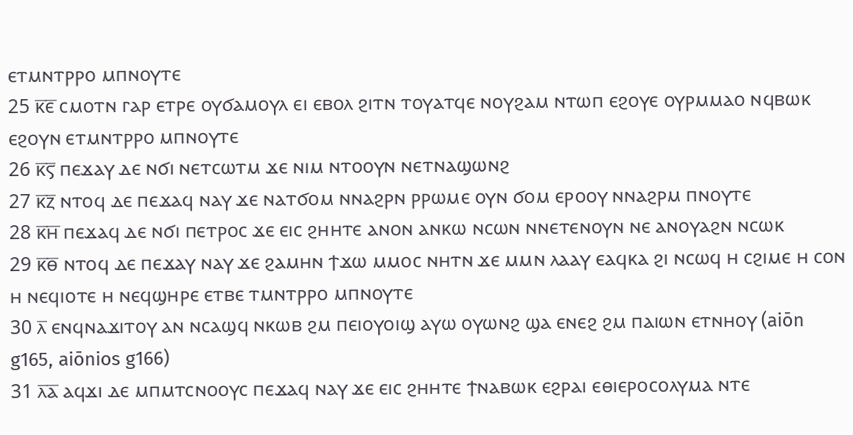ⲉⲧⲙⲛⲧⲣⲣⲟ ⲙⲡⲛⲟⲩⲧⲉ
25 ⲕ̅ⲉ̅ ⲥⲙⲟⲧⲛ ⲅⲁⲣ ⲉⲧⲣⲉ ⲟⲩϭⲁⲙⲟⲩⲗ ⲉⲓ ⲉⲃⲟⲗ ϩⲓⲧⲛ ⲧⲟⲩⲁⲧϥⲉ ⲛⲟⲩϩⲁⲙ ⲛⲧⲱⲡ ⲉϩⲟⲩⲉ ⲟⲩⲣⲙⲙⲁⲟ ⲛϥⲃⲱⲕ ⲉϩⲟⲩⲛ ⲉⲧⲙⲛⲧⲣⲣⲟ ⲙⲡⲛⲟⲩⲧⲉ
26 ⲕ̅ⲋ̅ ⲡⲉϫⲁⲩ ⲇⲉ ⲛϭⲓ ⲛⲉⲧⲥⲱⲧⲙ ϫⲉ ⲛⲓⲙ ⲛⲧⲟⲟⲩⲛ ⲛⲉⲧⲛⲁϣⲱⲛϩ
27 ⲕ̅ⲍ̅ ⲛⲧⲟϥ ⲇⲉ ⲡⲉϫⲁϥ ⲛⲁⲩ ϫⲉ ⲛⲁⲧϭⲟⲙ ⲛⲛⲁϩⲣⲛ ⲣⲣⲱⲙⲉ ⲟⲩⲛ ϭⲟⲙ ⲉⲣⲟⲟⲩ ⲛⲛⲁϩⲣⲙ ⲡⲛⲟⲩⲧⲉ
28 ⲕ̅ⲏ̅ ⲡⲉϫⲁϥ ⲇⲉ ⲛϭⲓ ⲡⲉⲧⲣⲟⲥ ϫⲉ ⲉⲓⲥ ϩⲏⲏⲧⲉ ⲁⲛⲟⲛ ⲁⲛⲕⲱ ⲛⲥⲱⲛ ⲛⲛⲉⲧⲉⲛⲟⲩⲛ ⲛⲉ ⲁⲛⲟⲩⲁϩⲛ ⲛⲥⲱⲕ
29 ⲕ̅ⲑ̅ ⲛⲧⲟϥ ⲇⲉ ⲡⲉϫⲁⲩ ⲛⲁⲩ ϫⲉ ϩⲁⲙⲏⲛ ϯϫⲱ ⲙⲙⲟⲥ ⲛⲏⲧⲛ ϫⲉ ⲙⲙⲛ ⲗⲁⲁⲩ ⲉⲁϥⲕⲁ ϩⲓ ⲛⲥⲱϥ ⲏ ⲥϩⲓⲙⲉ ⲏ ⲥⲟⲛ ⲏ ⲛⲉϥⲓⲟⲧⲉ ⲏ ⲛⲉϥϣⲏⲣⲉ ⲉⲧⲃⲉ ⲧⲙⲛⲧⲣⲣⲟ ⲙⲡⲛⲟⲩⲧⲉ
30 ⲗ̅ ⲉⲛϥⲛⲁϫⲓⲧⲟⲩ ⲁⲛ ⲛⲥⲁϣϥ ⲛⲕⲱⲃ ϩⲙ ⲡⲉⲓⲟⲩⲟⲓϣ ⲁⲩⲱ ⲟⲩⲱⲛϩ ϣⲁ ⲉⲛⲉϩ ϩⲙ ⲡⲁⲓⲱⲛ ⲉⲧⲛⲏⲟⲩ (aiōn g165, aiōnios g166)
31 ⲗ̅ⲁ̅ ⲁϥϫⲓ ⲇⲉ ⲙⲡⲙⲧⲥⲛⲟⲟⲩⲥ ⲡⲉϫⲁϥ ⲛⲁⲩ ϫⲉ ⲉⲓⲥ ϩⲏⲏⲧⲉ ϯⲛⲁⲃⲱⲕ ⲉϩⲣⲁⲓ ⲉⲑⲓⲉⲣⲟⲥⲟⲗⲩⲙⲁ ⲛⲧⲉ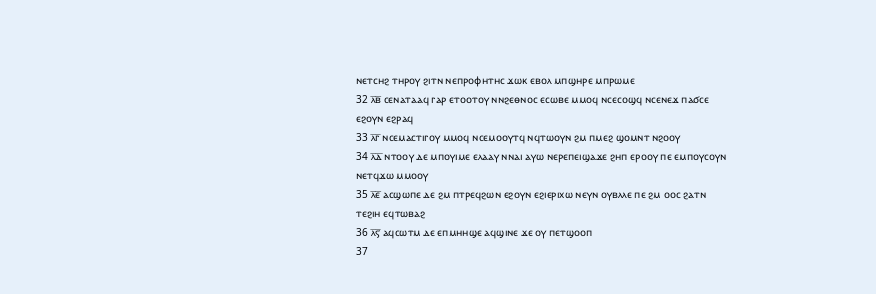ⲛⲉⲧⲥⲏϩ ⲧⲏⲣⲟⲩ ϩⲓⲧⲛ ⲛⲉⲡⲣⲟⲫⲏⲧⲏⲥ ϫⲱⲕ ⲉⲃⲟⲗ ⲙⲡϣⲏⲣⲉ ⲙⲡⲣⲱⲙⲉ
32 ⲗ̅ⲃ̅ ⲥⲉⲛⲁⲧⲁⲁϥ ⲅⲁⲣ ⲉⲧⲟⲟⲧⲟⲩ ⲛⲛϩⲉⲑⲛⲟⲥ ⲉⲥⲱⲃⲉ ⲙⲙⲟϥ ⲛⲥⲉⲥⲟϣϥ ⲛⲥⲉⲛⲉϫ ⲡⲁϭⲥⲉ ⲉϩⲟⲩⲛ ⲉϩⲣⲁϥ
33 ⲗ̅ⲅ̅ ⲛⲥⲉⲙⲁⲥⲧⲓⲅⲟⲩ ⲙⲙⲟϥ ⲛⲥⲉⲙⲟⲟⲩⲧϥ ⲛϥⲧⲱⲟⲩⲛ ϩⲙ ⲡⲙⲉϩ ϣⲟⲙⲛⲧ ⲛϩⲟⲟⲩ
34 ⲗ̅ⲇ̅ ⲛⲧⲟⲟⲩ ⲇⲉ ⲙⲡⲟⲩⲓⲙⲉ ⲉⲗⲁⲁⲩ ⲛⲛⲁⲓ ⲁⲩⲱ ⲛⲉⲣⲉⲡⲉⲓϣⲁϫⲉ ϩⲏⲡ ⲉⲣⲟⲟⲩ ⲡⲉ ⲉⲙⲡⲟⲩⲥⲟⲩⲛ ⲛⲉⲧϥϫⲱ ⲙⲙⲟⲟⲩ
35 ⲗ̅ⲉ̅ ⲁⲥϣⲱⲡⲉ ⲇⲉ ϩⲙ ⲡⲧⲣⲉϥϩⲱⲛ ⲉϩⲟⲩⲛ ⲉϩⲓⲉⲣⲓⲭⲱ ⲛⲉⲩⲛ ⲟⲩⲃⲗⲗⲉ ⲡⲉ ϩⲙ ⲟⲟⲥ ϩⲁⲧⲛ ⲧⲉϩⲓⲏ ⲉϥⲧⲱⲃⲁϩ
36 ⲗ̅ⲋ̅ ⲁϥⲥⲱⲧⲙ ⲇⲉ ⲉⲡⲙⲏⲏϣⲉ ⲁϥϣⲓⲛⲉ ϫⲉ ⲟⲩ ⲡⲉⲧϣⲟⲟⲡ
37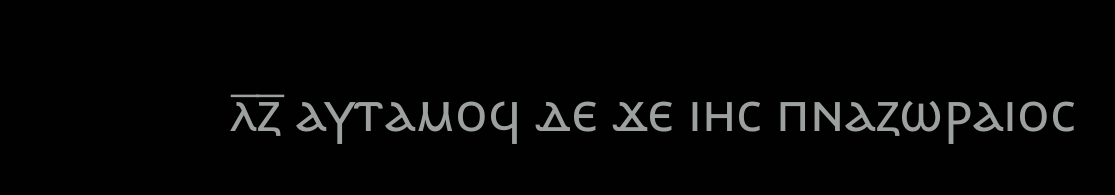ⲗ̅ⲍ̅ ⲁⲩⲧⲁⲙⲟϥ ⲇⲉ ϫⲉ ⲓⲏⲥ ⲡⲛⲁⲍⲱⲣⲁⲓⲟⲥ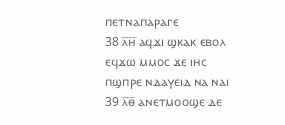ⲡⲉⲧⲛⲁⲡⲁⲣⲁⲅⲉ
38 ⲗ̅ⲏ̅ ⲁϥϫⲓ ϣⲕⲁⲕ ⲉⲃⲟⲗ ⲉϥϫⲱ ⲙⲙⲟⲥ ϫⲉ ⲓⲏⲥ ⲡϣⲡⲣⲉ ⲛⲇⲁⲩⲉⲓⲇ ⲛⲁ ⲛⲁⲓ
39 ⲗ̅ⲑ̅ ⲁⲛⲉⲧⲙⲟⲟϣⲉ ⲇⲉ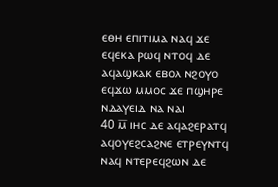ⲉⲑⲏ ⲉⲡⲓⲧⲓⲙⲁ ⲛⲁϥ ϫⲉ ⲉϥⲉⲕⲁ ⲣⲱϥ ⲛⲧⲟϥ ⲇⲉ ⲁϥⲁϣⲕⲁⲕ ⲉⲃⲟⲗ ⲛϩⲟⲩⲟ ⲉϥϫⲱ ⲙⲙⲟⲥ ϫⲉ ⲡϣⲏⲣⲉ ⲛⲇⲁⲩⲉⲓⲇ ⲛⲁ ⲛⲁⲓ
40 ⲙ̅ ⲓⲏⲥ ⲇⲉ ⲁϥⲁϩⲉⲣⲁⲧϥ ⲁϥⲟⲩⲉϩⲥⲁϩⲛⲉ ⲉⲧⲣⲉⲩⲛⲧϥ ⲛⲁϥ ⲛⲧⲉⲣⲉϥϩⲱⲛ ⲇⲉ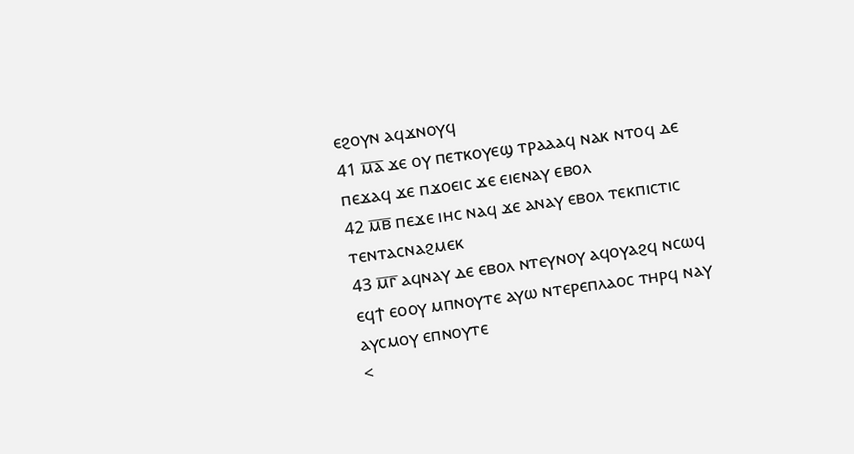ⲉϩⲟⲩⲛ ⲁϥϫⲛⲟⲩϥ
41 ⲙ̅ⲁ̅ ϫⲉ ⲟⲩ ⲡⲉⲧⲕⲟⲩⲉϣ ⲧⲣⲁⲁⲁϥ ⲛⲁⲕ ⲛⲧⲟϥ ⲇⲉ ⲡⲉϫⲁϥ ϫⲉ ⲡϫⲟⲉⲓⲥ ϫⲉ ⲉⲓⲉⲛⲁⲩ ⲉⲃⲟⲗ
42 ⲙ̅ⲃ̅ ⲡⲉϫⲉ ⲓⲏⲥ ⲛⲁϥ ϫⲉ ⲁⲛⲁⲩ ⲉⲃⲟⲗ ⲧⲉⲕⲡⲓⲥⲧⲓⲥ ⲧⲉⲛⲧⲁⲥⲛⲁϩⲙⲉⲕ
43 ⲙ̅ⲅ̅ ⲁϥⲛⲁⲩ ⲇⲉ ⲉⲃⲟⲗ ⲛⲧⲉⲩⲛⲟⲩ ⲁϥⲟⲩⲁϩϥ ⲛⲥⲱϥ ⲉϥϯ ⲉⲟⲟⲩ ⲙⲡⲛⲟⲩⲧⲉ ⲁⲩⲱ ⲛⲧⲉⲣⲉⲡⲗⲁⲟⲥ ⲧⲏⲣϥ ⲛⲁⲩ ⲁⲩⲥⲙⲟⲩ ⲉⲡⲛⲟⲩⲧⲉ
<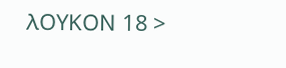ⲖⲞⲨⲔⲞⲚ 18 >